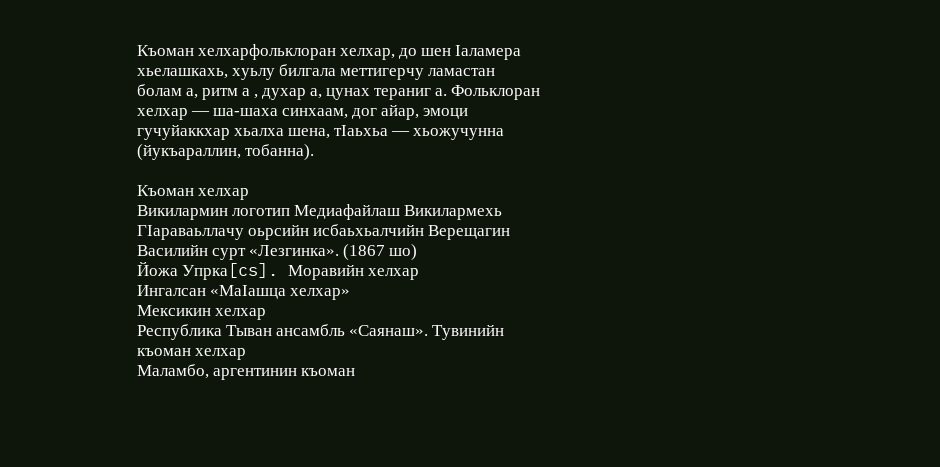Къоман хелхарфольклоран хелхар, до шен Ӏаламера хьелашкахь, хуьлу билгала меттигерчу ламастан болам а, ритм а , духар а, цунах тераниг а. Фольклоран хелхар — ша-шаха синхаам, дог айар, эмоци гучуйаккхар хьалха шена, тӀаьхьа — хьожучунна (йукъараллин, тобанна).

Къоман хелхар
Викилармин логотип Медиафайлаш Викилармехь
ГӀараваьллачу оьрсийн исбаьхьалчийн Верещагин Василийн сурт «Лезгинка». (1867 шо)
Йожа Упрка[cs]. Моравийн хелхар
Ингалсан «МаӀашца хелхар»
Мексикин хелхар
Республика Тыван ансамбль «Саянаш». Тувинийн къоман хелхар
Маламбо, аргентинин къоман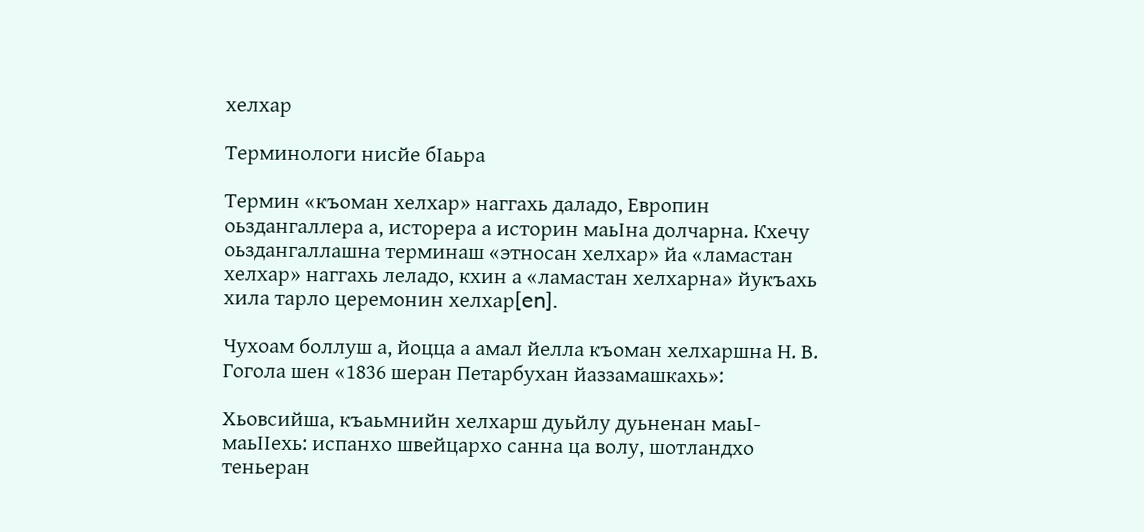хелхар

Терминологи нисйе бӀаьра

Термин «къоман хелхар» наггахь даладо, Европин оьздангаллера а, исторера а историн маьӀна долчарна. Кхечу оьздангаллашна терминаш «этносан хелхар» йа «ламастан хелхар» наггахь леладо, кхин а «ламастан хелхарна» йукъахь хила тарло церемонин хелхар[en].

Чухоам боллуш а, йоцца а амал йелла къоман хелхаршна Н. В. Гогола шен «1836 шеран Петарбухан йаззамашкахь»:

Хьовсийша, къаьмнийн хелхарш дуьйлу дуьненан маьӀ-маьӀӀехь: испанхо швейцархо санна ца волу, шотландхо теньеран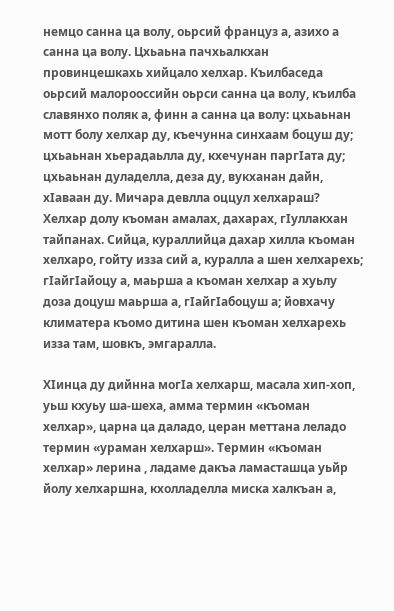немцо санна ца волу, оьрсий француз а, азихо а санна ца волу. Цхьаьна пачхьалкхан провинцешкахь хийцало хелхар. Къилбаседа оьрсий малорооссийн оьрси санна ца волу, къилба славянхо поляк а, финн а санна ца волу: цхьаьнан мотт болу хелхар ду, къечунна синхаам боцуш ду; цхьаьнан хьерадаьлла ду, кхечунан паргӀата ду; цхьаьнан дуладелла, деза ду, вукханан дайн, хӀаваан ду. Мичара девлла оццул хелхараш? Хелхар долу къоман амалах, дахарах, гӀуллакхан тайпанах. Сийца, кураллийца дахар хилла къоман хелхаро, гойту изза сий а, куралла а шен хелхарехь; гӀайгӀайоцу а, маьрша а къоман хелхар а хуьлу доза доцуш маьрша а, гӀайгӀабоцуш а; йовхачу климатера къомо дитина шен къоман хелхарехь изза там, шовкъ, эмгаралла.

ХӀинца ду дийнна могӀа хелхарш, масала хип-хоп, уьш кхуьу ша-шеха, амма термин «къоман хелхар», царна ца даладо, церан меттана леладо термин «ураман хелхарш». Термин «къоман хелхар» лерина , ладаме дакъа ламасташца уьйр йолу хелхаршна, кхолладелла миска халкъан а,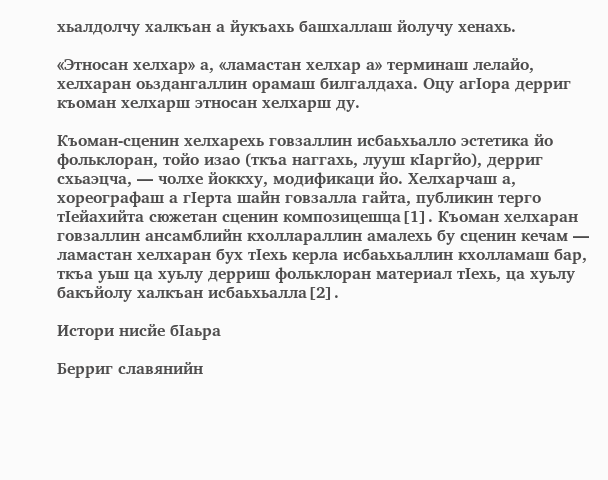хьалдолчу халкъан а йукъахь башхаллаш йолучу хенахь.

«Этносан хелхар» а, «ламастан хелхар а» терминаш лелайо, хелхаран оьздангаллин орамаш билгалдаха. Оцу агӀора дерриг къоман хелхарш этносан хелхарш ду.

Къоман-сценин хелхарехь говзаллин исбаьхьалло эстетика йо фольклоран, тойо изао (ткъа наггахь, лууш кӀаргйо), дерриг схьаэцча, — чолхе йоккху, модификаци йо. Хелхарчаш а, хореографаш а гӀерта шайн говзалла гайта, публикин терго тӀейахийта сюжетан сценин композицешца[1]. Къоман хелхаран говзаллин ансамблийн кхоллараллин амалехь бу сценин кечам — ламастан хелхаран бух тӀехь керла исбаьхьаллин кхолламаш бар, ткъа уьш ца хуьлу дерриш фольклоран материал тӀехь, ца хуьлу бакъйолу халкъан исбаьхьалла[2].

Истори нисйе бӀаьра

Берриг славянийн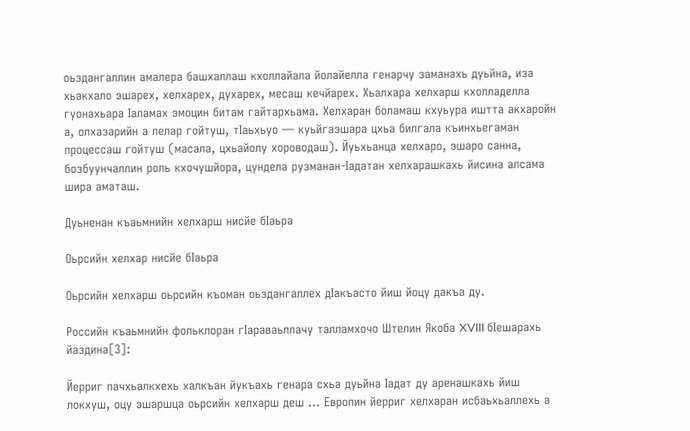оьздангаллин амалера башхаллаш кхоллайала йолайелла генарчу заманахь дуьйна, иза хьакхало эшарех, хелхарех, духарех, месаш кечйарех. Хьалхара хелхарш кхолладелла гуонахьара Ӏаламах эмоцин битам гайтархьама. Хелхаран боламаш кхуьура иштта акхаройн а, олхазарийн а лелар гойтуш, тӀаьхьуо — куьйгаэшара цхьа билгала къинхьегаман процессаш гойтуш (масала, цхьайолу хороводаш). Йуьхьанца хелхаро, эшаро санна, бозбуунчаллин роль кхочушйора, цундела рузманан-Ӏадатан хелхарашкахь йисина алсама шира аматаш.

Дуьненан къаьмнийн хелхарш нисйе бӀаьра

Оьрсийн хелхар нисйе бӀаьра

Оьрсийн хелхарш оьрсийн къоман оьздангаллех дӀакъасто йиш йоцу дакъа ду.

Российн къаьмнийн фольклоран гӀараваьллачу талламхочо Штелин Якоба XVIII бӀешарахь йаздина[3]:

Йерриг пачхьалкхехь халкъан йукъахь генара схьа дуьйна Ӏадат ду аренашкахь йиш локхуш, оцу эшаршца оьрсийн хелхарш деш … Европин йерриг хелхаран исбаьхьаллехь а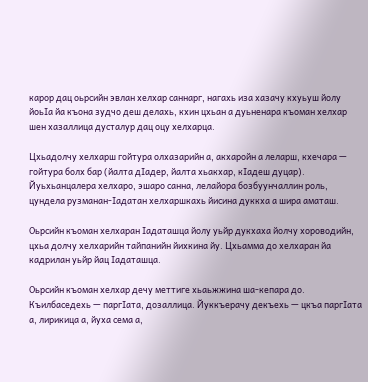карор дац оьрсийн эвлан хелхар саннарг, нагахь иза хазачу кхуьуш йолу йоьӀа йа къона зудчо деш делахь, кхин цхьан а дуьненара къоман хелхар шен хазаллица дусталур дац оцу хелхарца.

Цхьадолчу хелхарш гойтура олхазарийн а, акхаройн а леларш, кхечара — гойтура болх бар (йалта дӀадер, йалта хьакхар, кӀадеш дуцар). Йуьхьанцалера хелхаро, эшаро санна, лелайора бозбуунчаллин роль, цундела рузманан-Ӏадатан хелхаршкахь йисина дуккха а шира аматаш.

Оьрсийн къоман хелхаран Ӏадаташца йолу уьйр дукхаха йолчу хороводийн, цхьа долчу хелхарийн тайпанийн йихкина йу. Цхьамма до хелхаран йа кадрилан уьйр йац Ӏадаташца.

Оьрсийн къоман хелхар дечу меттиге хьаьжжина ша-кепара до. Къилбаседехь — паргӀата, дозаллица. Йуккъерачу декъехь — цкъа паргӀата а, лирикица а, йуха сема а,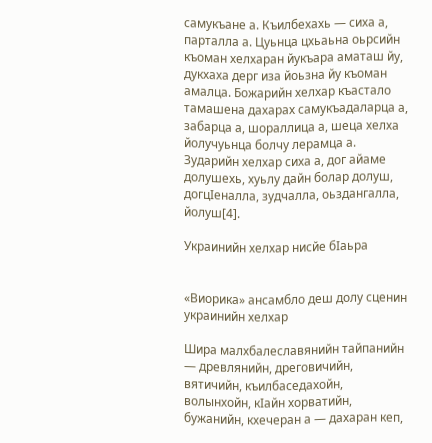самукъане а. Къилбехахь — сиха а, парталла а. Цуьнца цхьаьна оьрсийн къоман хелхаран йукъара аматаш йу, дукхаха дерг иза йоьзна йу къоман амалца. Божарийн хелхар къастало тамашена дахарах самукъадаларца а, забарца а, шораллица а, шеца хелха йолучуьнца болчу лерамца а. Зударийн хелхар сиха а, дог айаме долушехь, хуьлу дайн болар долуш, догцӀеналла, зудчалла, оьздангалла, йолуш[4].

Украинийн хелхар нисйе бӀаьра


«Виорика» ансамбло деш долу сценин украинийн хелхар

Шира малхбалеславянийн тайпанийн — древлянийн, дреговичийн, вятичийн, къилбаседахойн, волынхойн, кӀайн хорватийн, бужанийн, кхечеран а — дахаран кеп,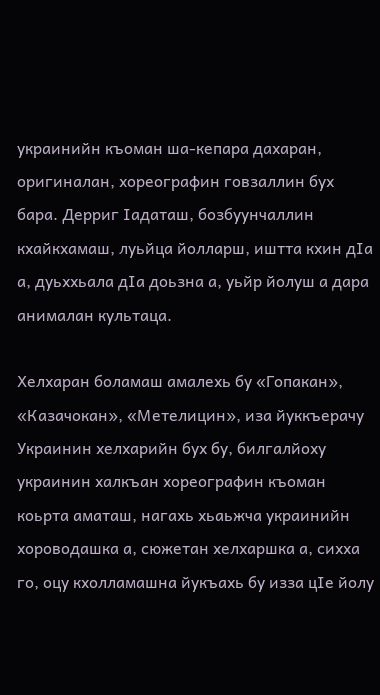украинийн къоман ша-кепара дахаран, оригиналан, хореографин говзаллин бух бара. Дерриг Ӏадаташ, бозбуунчаллин кхайкхамаш, луьйца йолларш, иштта кхин дӀа а, дуьххьала дӀа доьзна а, уьйр йолуш а дара анималан культаца.

Хелхаран боламаш амалехь бу «Гопакан», «Казачокан», «Метелицин», иза йуккъерачу Украинин хелхарийн бух бу, билгалйоху украинин халкъан хореографин къоман коьрта аматаш, нагахь хьаьжча украинийн хороводашка а, сюжетан хелхаршка а, сихха го, оцу кхолламашна йукъахь бу изза цӀе йолу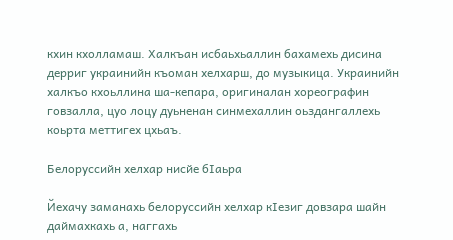кхин кхолламаш. Халкъан исбаьхьаллин бахамехь дисина дерриг украинийн къоман хелхарш, до музыкица. Украинийн халкъо кхоьллина ша-кепара, оригиналан хореографин говзалла, цуо лоцу дуьненан синмехаллин оьздангаллехь коьрта меттигех цхьаъ.

Белоруссийн хелхар нисйе бӀаьра

Йехачу заманахь белоруссийн хелхар кӀезиг довзара шайн даймахкахь а, наггахь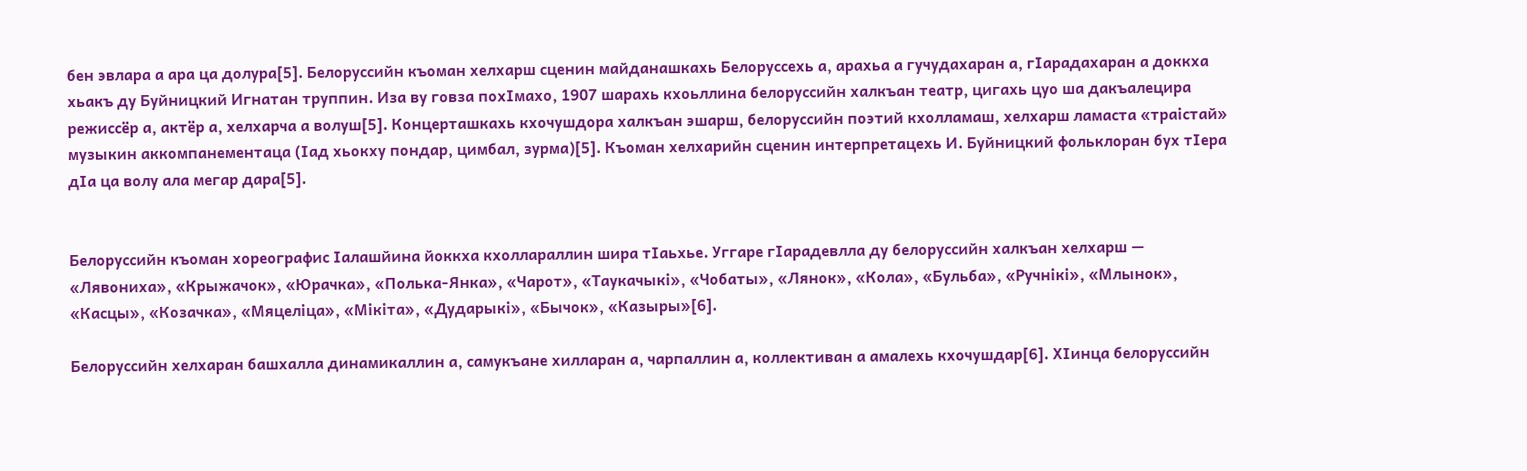бен эвлара а ара ца долура[5]. Белоруссийн къоман хелхарш сценин майданашкахь Белоруссехь а, арахьа а гучудахаран а, гӀарадахаран а доккха хьакъ ду Буйницкий Игнатан труппин. Иза ву говза похӀмахо, 1907 шарахь кхоьллина белоруссийн халкъан театр, цигахь цуо ша дакъалецира режиссёр а, актёр а, хелхарча а волуш[5]. Концерташкахь кхочушдора халкъан эшарш, белоруссийн поэтий кхолламаш, хелхарш ламаста «траістай» музыкин аккомпанементаца (Ӏад хьокху пондар, цимбал, зурма)[5]. Къоман хелхарийн сценин интерпретацехь И. Буйницкий фольклоран бух тӀера дӀа ца волу ала мегар дара[5].


Белоруссийн къоман хореографис Ӏалашйина йоккха кхоллараллин шира тӀаьхье. Уггаре гӀарадевлла ду белоруссийн халкъан хелхарш — «Лявониха», «Крыжачок», «Юрачка», «Полька-Янка», «Чарот», «Таукачыкi», «Чобаты», «Лянок», «Кола», «Бульба», «Ручнікi», «Млынок», «Касцы», «Козачка», «Мяцеліца», «Мікiта», «Дударыкi», «Бычок», «Казыры»[6].

Белоруссийн хелхаран башхалла динамикаллин а, самукъане хилларан а, чарпаллин а, коллективан а амалехь кхочушдар[6]. ХӀинца белоруссийн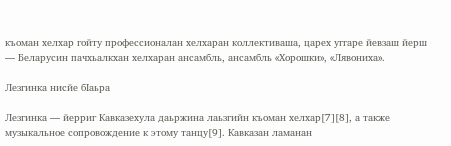къоман хелхар гойту профессионалан хелхаран коллективаша, царех уггаре йевзаш йерш — Беларусин пачхьалкхан хелхаран ансамбль, ансамбль «Хорошки», «Лявониха».

Лезгинка нисйе бӀаьра

Лезгинка — йерриг Кавказехула даьржина лаьзгийн къоман хелхар[7][8], а также музыкальное сопровождение к этому танцу[9]. Кавказан ламанан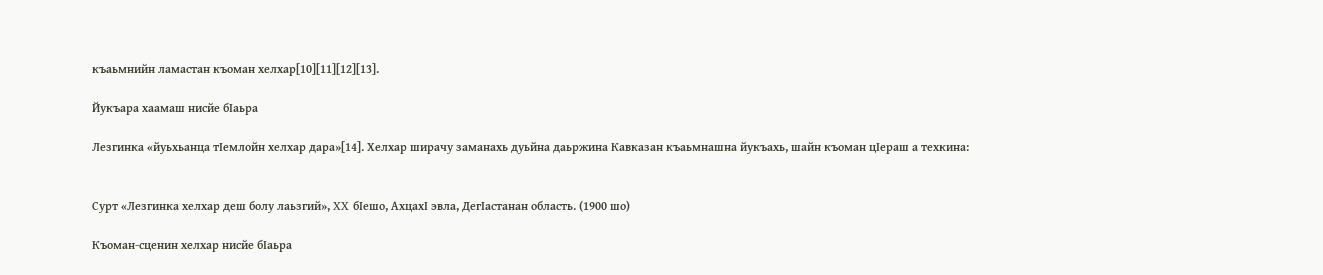къаьмнийн ламастан къоман хелхар[10][11][12][13].

Йукъара хаамаш нисйе бӀаьра

Лезгинка «йуьхьанца тӀемлойн хелхар дара»[14]. Хелхар ширачу заманахь дуьйна даьржина Кавказан къаьмнашна йукъахь, шайн къоман цӀераш а техкина:


Сурт «Лезгинка хелхар деш болу лаьзгий», XX бӀешо, АхцахӀ эвла, ДегӀастанан область. (1900 шо)

Къоман-сценин хелхар нисйе бӀаьра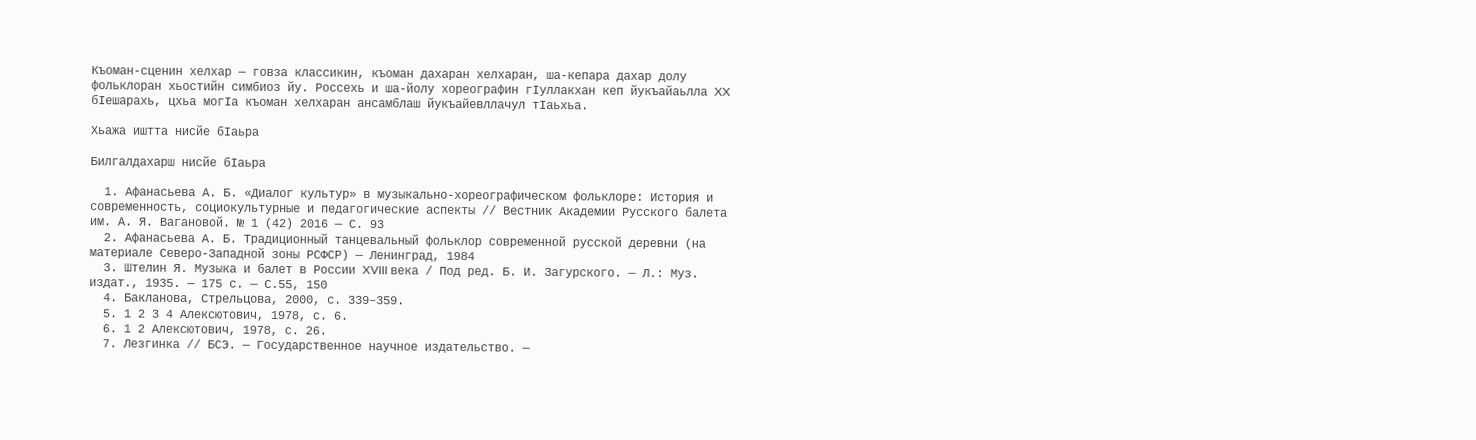Къоман-сценин хелхар — говза классикин, къоман дахаран хелхаран, ша-кепара дахар долу фольклоран хьостийн симбиоз йу. Россехь и ша-йолу хореографин гӀуллакхан кеп йукъайаьлла XX бӀешарахь, цхьа могӀа къоман хелхаран ансамблаш йукъайевллачул тӀаьхьа.

Хьажа иштта нисйе бӀаьра

Билгалдахарш нисйе бӀаьра

  1. Афанасьева А. Б. «Диалог культур» в музыкально-хореографическом фольклоре: История и современность, социокультурные и педагогические аспекты // Вестник Академии Русского балета им. А. Я. Вагановой. № 1 (42) 2016 — С. 93
  2. Афанасьева А. Б. Традиционный танцевальный фольклор современной русской деревни (на материале Северо-Западной зоны РСФСР) — Ленинград, 1984
  3. Штелин Я. Музыка и балет в России XVIII века / Под ред. Б. И. Загурского. — Л.: Муз. издат., 1935. — 175 с. — С.55, 150
  4. Бакланова, Стрельцова, 2000, с. 339–359.
  5. 1 2 3 4 Алексютович, 1978, с. 6.
  6. 1 2 Алексютович, 1978, с. 26.
  7. Лезгинка // БСЭ. — Государственное научное издательство. —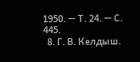1950. — Т. 24. — С. 445.
  8. Г. В. Келдыш.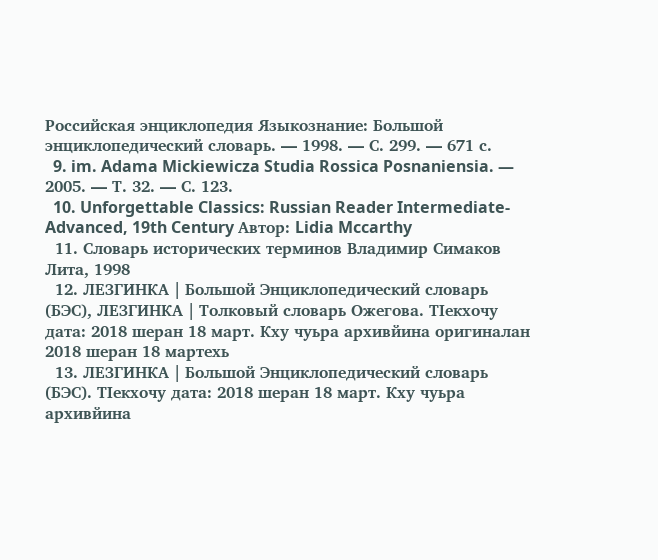Российская энциклопедия Языкознание: Большой энциклопедический словарь. — 1998. — С. 299. — 671 с.
  9. im. Adama Mickiewicza Studia Rossica Posnaniensia. — 2005. — Т. 32. — С. 123.
  10. Unforgettable Classics: Russian Reader Intermediate-Advanced, 19th Century Автор: Lidia Mccarthy
  11. Словарь исторических терминов Владимир Симаков Лита, 1998
  12. ЛЕЗГИНКА | Большой Энциклопедический словарь (БЭС), ЛЕЗГИНКА | Толковый словарь Ожегова. ТӀекхочу дата: 2018 шеран 18 март. Кху чуьра архивйина оригиналан 2018 шеран 18 мартехь
  13. ЛЕЗГИНКА | Большой Энциклопедический словарь (БЭС). ТӀекхочу дата: 2018 шеран 18 март. Кху чуьра архивйина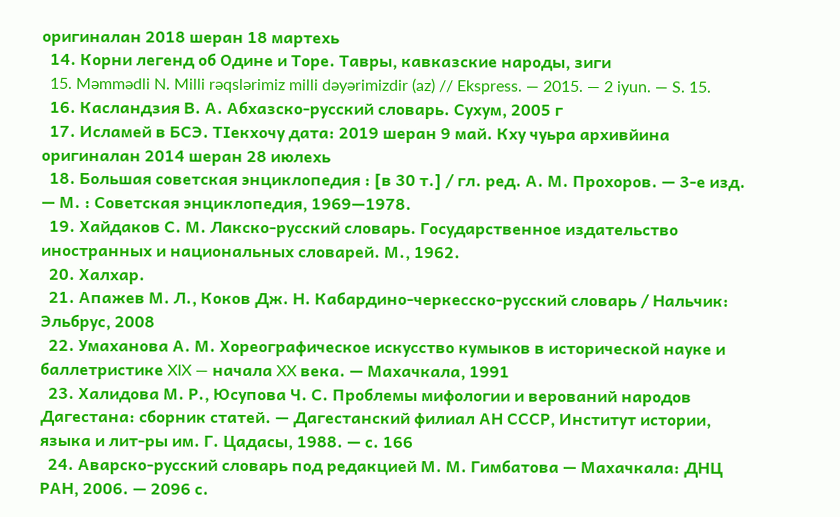оригиналан 2018 шеран 18 мартехь
  14. Корни легенд об Одине и Торе. Тавры, кавказские народы, зиги
  15. Məmmədli N. Milli rəqslərimiz milli dəyərimizdir (az) // Ekspress. — 2015. — 2 iyun. — S. 15.
  16. Касландзия В. А. Абхазско-русский словарь. Сухум, 2005 г
  17. Исламей в БСЭ. ТӀекхочу дата: 2019 шеран 9 май. Кху чуьра архивйина оригиналан 2014 шеран 28 июлехь
  18. Большая советская энциклопедия : [в 30 т.] / гл. ред. А. М. Прохоров. — 3-е изд. — М. : Советская энциклопедия, 1969—1978.
  19. Хайдаков С. М. Лакско-русский словарь. Государственное издательство иностранных и национальных словарей. М., 1962.
  20. Халхар.
  21. Апажев М. Л., Коков Дж. Н. Кабардино-черкесско-русский словарь / Нальчик: Эльбрус, 2008
  22. Умаханова А. М. Хореографическое искусство кумыков в исторической науке и баллетристике XIX — начала XX века. — Махачкала, 1991
  23. Халидова М. Р., Юсупова Ч. С. Проблемы мифологии и верований народов Дагестана: сборник статей. — Дагестанский филиал АН СССР, Институт истории, языка и лит-ры им. Г. Цадасы, 1988. — с. 166
  24. Аварско-русский словарь под редакцией М. М. Гимбатова — Махачкала: ДНЦ РАН, 2006. — 2096 с.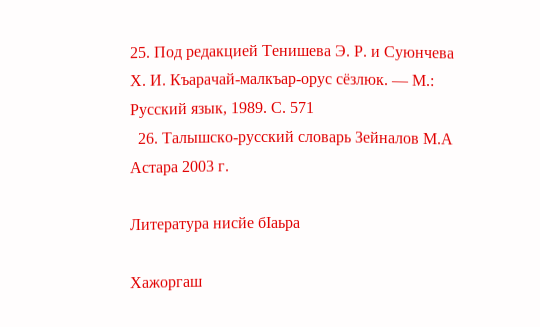25. Под редакцией Тенишева Э. Р. и Суюнчева Х. И. Къарачай-малкъар-орус сёзлюк. — М.: Русский язык, 1989. С. 571
  26. Талышско-русский словарь Зейналов М.А Астара 2003 г.

Литература нисйе бӀаьра

Хажоргаш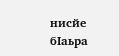нисйе бӀаьра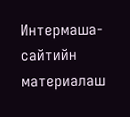Интермаша-сайтийн материалаш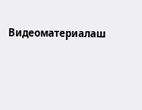Видеоматериалаш